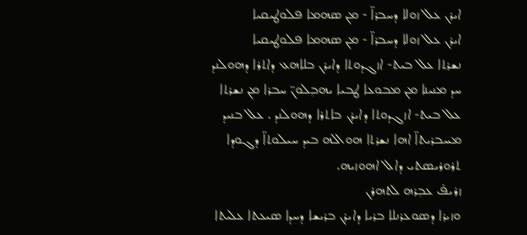ܐܝܪܢ ܥܠ ܙܘܠܐ ܕܚܒܪܐ̈ - ܡܢ ܣܗܡܐ ܦܠܘܛܝܩܝܐ
ܐܝܪܢ ܥܠ ܙܘܠܐ ܕܚܒܪܐ̈ - ܡܢ ܣܗܡܐ ܦܠܘܛܝܩܝܐ
ܢܫܪܬܐ ܥܠ ܒܝܬ- ܐܙܓܕܘܬܐ ܕܐܝܪܢ ܒܠܐܗܥ ܕܐܬܪܐ ܕܗܘܠܢܕ
ܚܕ ܡܢܝܢܐ ܡܢ ܡܒܘܥܐ ܛܒܝܐ ܝܗܒܼܠܘܢ̈ ܚܒܪܐ ܡܢ ܢܫܪܬܐ ܥܠ ܒܝܬ- ܐܙܓܕܘܬܐ ܕܐܝܪܢ ܒܐܬܪܐ ܕܗܘܠܢܕ . ܥܠ ܒܢܝܕ ܡܚܒܪܝܬܐ̈ ܐܗܐ ܢܫܪܬܐ ܗܘܐܠܗ ܒܝܕ ܚܝܠܘܬܐ̈ ܕܓܘܕܐ ܬܪܘܪܝܣܬܝ ܕܐܠ ܐܗܘܙܝܗ.
ܙܪܝܦ̇ ܥܒܼܪܗ ܠܬܗܪܢ
ܘܙܝܪܐ ܕܣܘܥܪܢܠܐ ܒܪܝܐ ܕܐܝܪܢ ܒܪܝܫܐ ܕܚܕܐ ܣܝܥܬܐ ܥܠܝܬܐ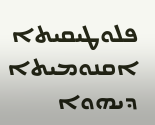ܦܠܘܛܝܩܝܬܐ ܐܩܢܘܡܝܬܐ ܕܝܗܘܐ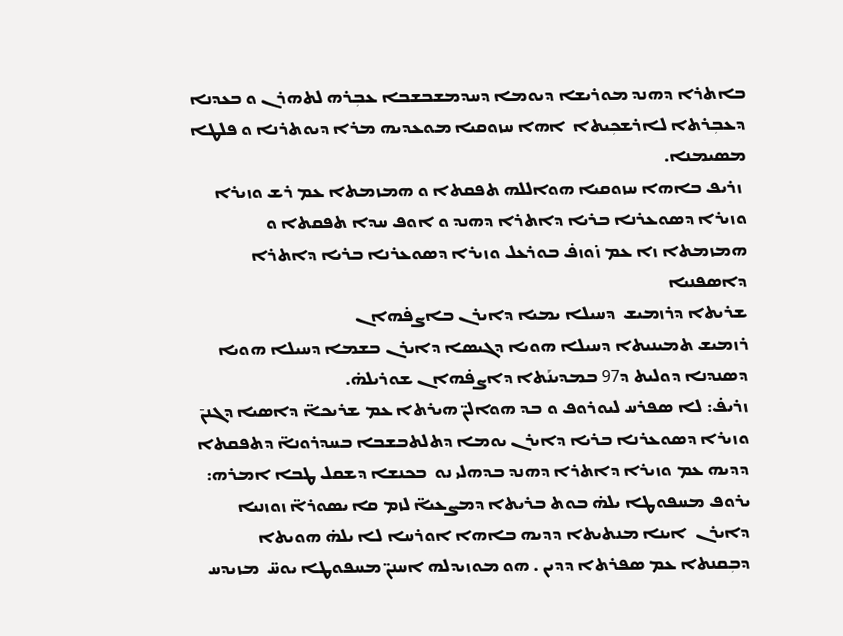ܒܐܬܪܐ ܕܗܢܕ ܡܘܪܝܫܐ ܕܝܘܡܐ ܕܚܕܡܫܒܫܒܐ ܥܒܼܪܗ ܠܬܗܪܢ ܘ ܒܥܕܢܐ ܕܥܒܼܪܬܐ ܠܐܪܫܟܼܝܬܐ  ܐܗܐ ܚܙܘܩܝܐ ܡܘܥܕܝܗ ܡܪܐ ܕܝܘܬܪܢܐ ܘ ܦܠܛܐ ܡܣܝܡܢܐ.
 ܙܪܝܦ ܒܐܗܐ ܚܙܘܩܝܐ ܗܘܐܠܠܗ ܬܦܩܬܐ ܘ ܗܡܙܡܬܐ ܥܡ ܪܫ ܘܙܝܪܐ ܘܙܝܪܐ ܕܣܘܥܪܢܐ ܒܪܝܐ ܕܐܬܪܐ ܕܗܢܕ ܘ ܐܘܦ ܚܕܐ ܬܦܩܬܐ ܘ ܗܡܙܡܬܐ ܙܐ ܥܡ ܙ̇ܘܙܦ̇ ܒܘܪܥܠ ܘܙܝܪܐ ܕܣܘܥܪܢܐ ܒܪܝܐ ܕܐܬܪܐ ܕܐܣܦܢܝܐ
ܫܪܝܬܐ ܕܪܙܡܝܫ  ܕܚܝܠܐ ܝܡܝܐ ܕܐܝܪܢ ܒܐܨܦ̇ܗܐܢ
ܪܙܡܝܫ ܬܡܝܢܝܬܐ ܕܚܝܠܐ ܗܘܝܐ ܕܓܝܣܐ ܕܐܝܪܢ ܒܫܡܐ ܕܚܝܠܐ ܗܘܝܐ ܕܣܢܕܢܐ ܕܘܠܝܬ ܕ97 ܒܡܕܝܢܰܬܐ ܕܐܨܦ̇ܗܐܢ ܫܘܪܝܠܗ̇.
ܙܪܝܦ̇: ܠܐ ܣܦܪܚ ܠܝܘܪܘܦ ܘ ܒܕ ܗܘܐܠܢ̈ ܗܝܪܬܐ ܥܡ ܫܪܝܟܐ̈ ܕܐܣܝܐ ܕܓܢܢ̄
ܘܙܝܪܐ ܕܣܘܥܪܢܐ ܒܪܝܐ ܕܐܝܪܢ ܝܘܡܐ ܕܬܠܬܒܫܒܐ ܒܚܕܪܘܢܐ̈ ܕܬܦܩܬܐ ܕܕܝܗ ܥܡ ܘܙܝܪܐ ܕܐܬܪܐ ܕܗܢܕ ܒܕܗܠܝ ܢܘ  ܒܟܢܫܐ ܕܫܩܠ ܛܒܐ ܐܡܪܗ: ܝܪܘܦ ܡܚܦܘܛܐ ܝܠܗ̇ ܒܘܬ ܒܪܝܬܐ ܕܡܨܥܝܐ̈ ܠܙܡ ܩܐ ܝܣܘܪܐ̈ ܙܘܙܢܝܐ ܕܐܝܪܢ  ܐܝܢܐ ܡܢܬܝܬܐ ܕܕܝܗ ܒܐܗܐ ܐܘܪܚܐ ܠܐ ܝܠܗ̇ ܗܘܝܬܐ ܕܒܼܩܢܬܐ ܥܡ ܣܦܪܬܐ ܕܕܝܢ . ܗܘ ܡܘܙܝܕܠܗ ܐܚܢܢ̈ ܡܚܦܘܛܐ ܝܘܚ̈  ܡܙܝܕܚ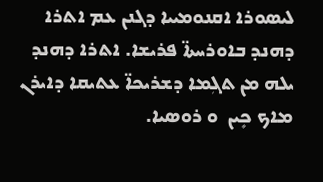ܠܝܣܘܪܐ ܐܩܢܘܡܝܝܐ ܕܓܢܢ ܥܡ ܐܬܪܐ ܕܗܢܕ ܒܐܘܪܚܬܐ̈ ܦܪܝܫܐ. ܐܬܪܐ ܕܗܢܕ ܝܠܗ ܡܢ ܬܓܼܡܐ ܕܫܪܝܟܐ̈ ܥܬܝܩܐ ܕܐܝܪܢ ܡܐܟ ܟܻܝܢ  ܘ ܪܘܣܝܐ.